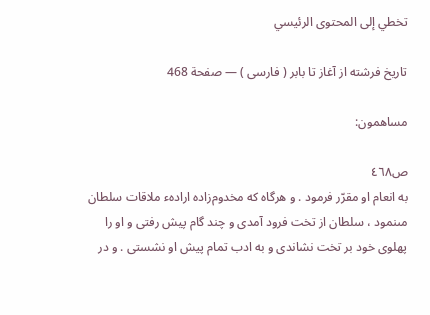تخطي إلى المحتوى الرئيسي

تاريخ فرشته از آغاز تا بابر ( فارسى ) — صفحة 468

مساهمون:

ص٤٦٨
به انعام او مقرّر فرمود . و هرگاه كه مخدوم‌زاده ارادهء ملاقات سلطان مىنمود ، سلطان از تخت فرود آمدى و چند گام پيش رفتى و او را پهلوى خود بر تخت نشاندى و به ادب تمام پيش او نشستى . و در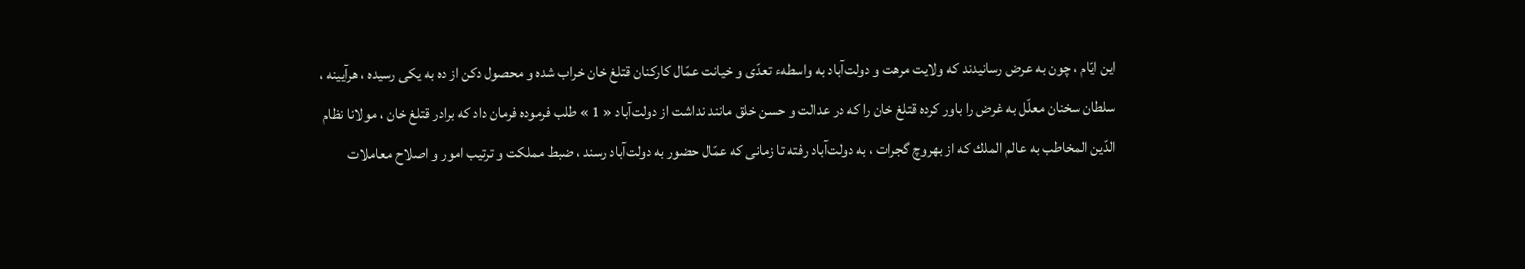اين ايّام ، چون به عرض رسانيدند كه ولايت مرهت و دولت‌آباد به واسطهء تعدّى و خيانت عمّال كاركنان قتلغ خان خراب شده و محصول دكن از ده به يكى رسيده ، هرآيينه ، سلطان سخنان معلّل به غرض را باور كرده قتلغ خان را كه در عدالت و حسن خلق مانند نداشت از دولت‌آباد « 1 » طلب فرموده فرمان داد كه برادر قتلغ خان ، مولانا نظام الدّين المخاطب به عالم الملك كه از بهروچ گجرات ، به دولت‌آباد رفته تا زمانى كه عمّال حضور به دولت‌آباد رسند ، ضبط مملكت و ترتيب امور و اصلاح معاملات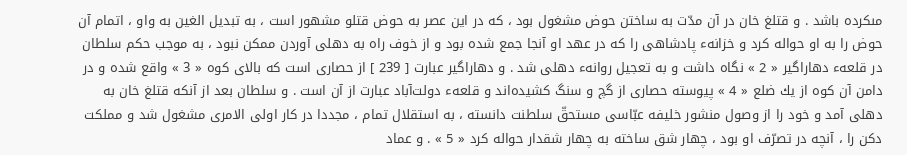مىكرده باشد . و قتلغ خان در آن مدّت به ساختن حوض مشغول بود ، كه در اين عصر به حوض قتلو مشهور است ، به تبديل الغين به واو ، اتمام آن حوض را به او حواله كرد و خزانهء پادشاهى را كه در عهد او آنجا جمع شده بود و از خوف راه به دهلى آوردن ممكن نبود ، به موجب حكم سلطان در قلعهء دهاراگير « 2 » نگاه داشت و به تعجيل روانهء دهلى شد . و دهاراگير عبارت [ 239 ] از حصارى است كه بالاى كوه « 3 » واقع شده و در دامن آن كوه از يك ضلع « 4 » پيوسته حصارى از گچ و سنگ كشيده‌اند و قلعهء دولت‌آباد عبارت از آن است . و سلطان بعد از آنكه قتلغ خان به دهلى آمد و خود را از وصول منشور خليفه عبّاسى مستحقّ سلطنت دانسته ، به استقلال تمام ، مجددا در كار اولى الامرى مشغول شد و مملكت دكن را ، آنچه در تصرّف او بود ، چهار شق ساخته به چهار شقدار حواله كرد « 5 » . و عماد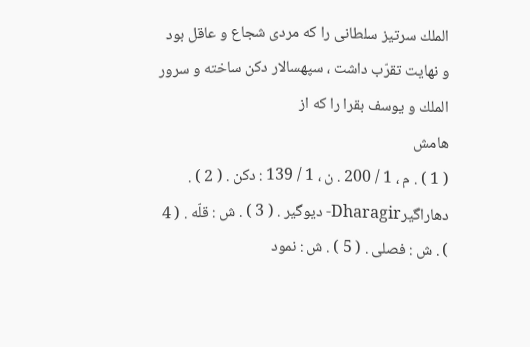الملك سرتيز سلطانى را كه مردى شجاع و عاقل بود و نهايت تقرّب داشت ، سپهسالار دكن ساخته و سرور الملك و يوسف بقرا را كه از
هامش
( 1 ) . م ، 1 / 200 . ن ، 1 / 139 : دكن . ( 2 ) . دهاراگيرDharagir- ديوگير . ( 3 ) . ش : قلّه . ( 4 ) . ش : فصلى . ( 5 ) . ش : نمود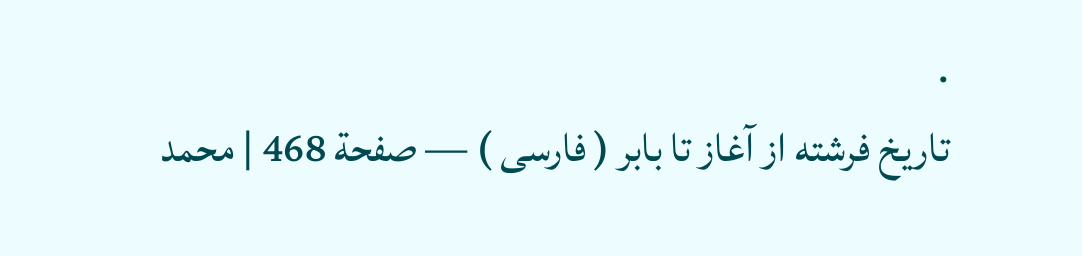.
تاريخ فرشته از آغاز تا بابر ( فارسى ) — صفحة 468 | محمد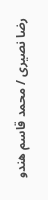رضا نصيرى / محمد قاسم هندو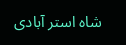شاه استر آبادى